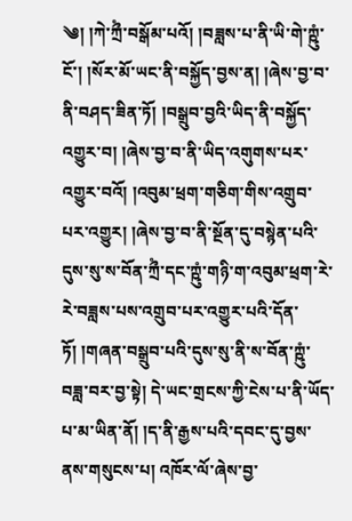༄། །ཀེ་ཀྲྀཾ་བསྒོམ་པའོ། །བཟླས་པ་ནི་ཡི་གེ་ཀྵུཾ་ངོ་། །སོར་མོ་ཡང་ནི་བསྐྱོད་བྱས་ན། །ཞེས་བྱ་བ་ནི་བཤད་ཟིན་ཏོ། །བསྒྲུབ་བྱའི་ཡིད་ནི་བསྐྱོད་འགྱུར་བ། །ཞེས་བྱ་བ་ནི་ཡིད་འགུགས་པར་འགྱུར་བའོ། །འབུམ་ཕྲག་གཅིག་གིས་འགྲུབ་པར་འགྱུར། །ཞེས་བྱ་བ་ནི་སྔོན་དུ་བསྙེན་པའི་དུས་སུ་ས་བོན་ཀྲྀཾ་དང་ཀྵུཾ་གཉི་ག་འབུམ་ཕྲག་རེ་རེ་བཟླས་པས་འགྲུབ་པར་འགྱུར་པའི་དོན་ཏོ། །གཞན་བསྒྲུབ་པའི་དུས་སུ་ནི་ས་བོན་ཀྵུཾ་བཟླ་བར་བྱ་སྟེ། དེ་ཡང་གྲངས་ཀྱི་ངེས་པ་ནི་ཡོད་པ་མ་ཡིན་ནོ། །ད་ནི་རྒྱས་པའི་དབང་དུ་བྱས་ནས་གསུངས་པ། འཁོར་ལོ་ཞེས་བྱ་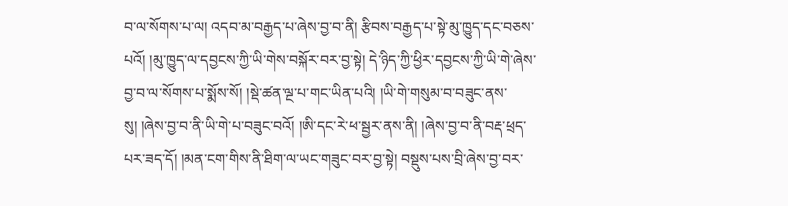བ་ལ་སོགས་པ་ལ། འདབ་མ་བརྒྱད་པ་ཞེས་བྱ་བ་ནི། རྩིབས་བརྒྱད་པ་སྟེ་མུ་ཁྱུད་དང་བཅས་པའོ། །མུ་ཁྱུད་ལ་དབྱངས་ཀྱི་ཡི་གེས་བསྐོར་བར་བྱ་སྟེ། དེ་ཉིད་ཀྱི་ཕྱིར་དབྱངས་ཀྱི་ཡི་གེ་ཞེས་བྱ་བ་ལ་སོགས་པ་སྨོས་སོ། །སྡེ་ཚན་ལྔ་པ་གང་ཡིན་པའི། །ཡི་གེ་གསུམ་བ་བཟུང་ནས་སུ། །ཞེས་བྱ་བ་ནི་ཡི་གེ་པ་བཟུང་བའོ། །ཨི་དང་རེ་ཕ་སྦྱར་ནས་ནི། །ཞེས་བྱ་བ་ནི་བརྡ་ཕྲད་པར་ཟད་དོ། །མན་ངག་གིས་ནི་ཐིག་ལ་ཡང་གཟུང་བར་བྱ་སྟེ། བསྡུས་པས་བྲི་ཞེས་བྱ་བར་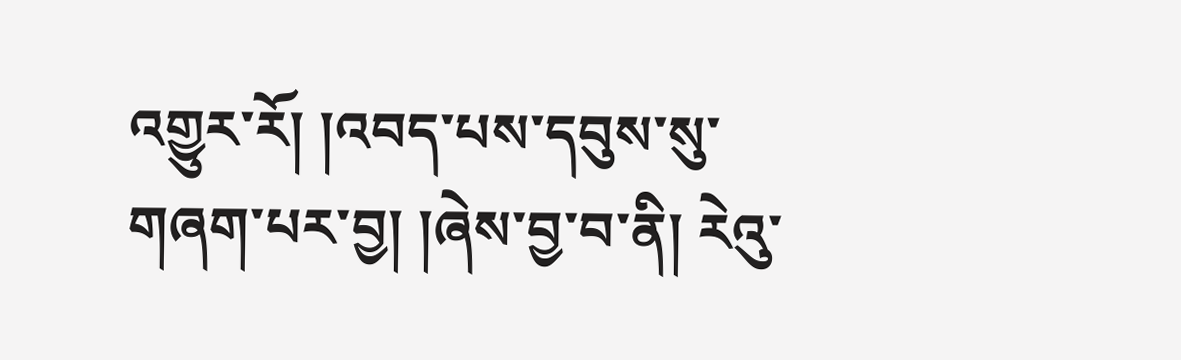འགྱུར་རོ། །འབད་པས་དབུས་སུ་གཞག་པར་བྱ། །ཞེས་བྱ་བ་ནི། རེའུ་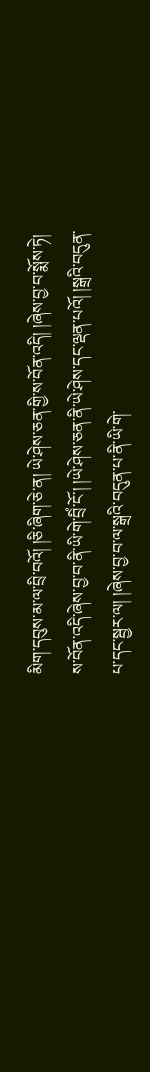མིག་དབུས་མ་ལ་བྲི་བའོ། །ཅི་ཞིག་ཅེ་ན། ཡེ་ཤེས་ཅན་གྱི་ས་བོན་འདི། །ཞེས་བྱ་བ་སྨོས་ཏེ། ས་བོན་འདི་ཞེས་བྱ་བ་ནི་ཡི་གེ་བྲིཾ་ངོ་། །ཡེ་ཤེས་ཅན་ནི་ཡེ་ཤེས་དང་ལྡན་པའོ། །སྒྲའི་བདུན་པ་དང་སྦྱར་ལ། །ཞེས་བྱ་བ་ལ་སྒྲའི་བདུན་པ་ནི་ཡི་གེ་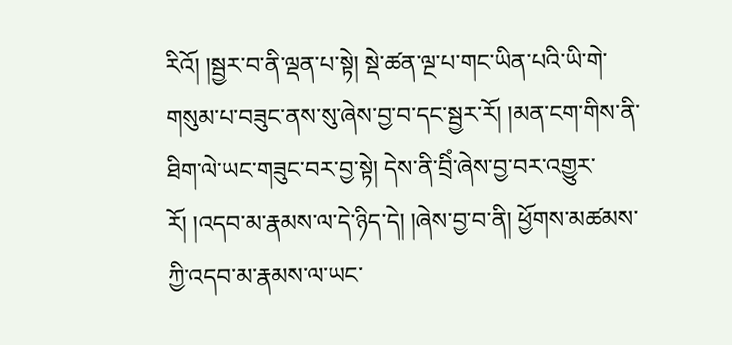རིའོ། །སྦྱར་བ་ནི་ལྡན་པ་སྟེ། སྡེ་ཚན་ལྔ་པ་གང་ཡིན་པའི་ཡི་གེ་གསུམ་པ་བཟུང་ནས་སུ་ཞེས་བྱ་བ་དང་སྦྱར་རོ། །མན་ངག་གིས་ནི་ཐིག་ལེ་ཡང་གཟུང་བར་བྱ་སྟེ། དེས་ནི་བྲིཾ་ཞེས་བྱ་བར་འགྱུར་རོ། །འདབ་མ་རྣམས་ལ་དེ་ཉིད་དེ། །ཞེས་བྱ་བ་ནི། ཕྱོགས་མཚམས་ཀྱི་འདབ་མ་རྣམས་ལ་ཡང་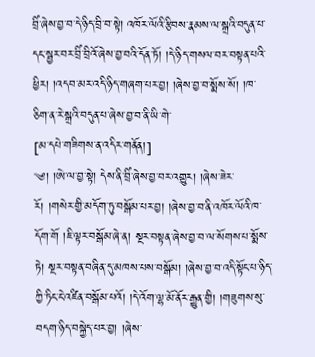བྲིཾ་ཞེས་བྱ་བ་དེ་ཉིད་བྲི་བ་སྟེ། འཁོར་ལོའི་རྩིབས་རྣམས་ལ་སྒྲའི་བདུན་པ་དང་སྦྱར་བར་བྲིཾ་བྲིའོ་ཞེས་བྱ་བའི་དོན་ཏོ། །དེ་ཉིད་གསལ་བར་བསྟན་པའི་ཕྱིར། །འདབ་མར་འདི་ཉིད་གཞག་པར་བྱ། །ཞེས་བྱ་བ་སྨོས་སོ། །ཁ་ཅིག་ན་རེ་སྒྲའི་བདུན་པ་ཞེས་བྱ་བ་ནི་ཡི་གེ་
[མ་དཔེ་གཟིགས་ན་འདིར་གནོན།]
༄། །ཨེ་ལ་བྱ་སྟེ། དེས་ནི་བྲིཾ་ཞེས་བྱ་བར་འགྱུར། །ཞེས་ཟེར་རོ། །གསེར་གྱི་མདོག་ཏུ་བསྒོམ་པར་བྱ། །ཞེས་བྱ་བ་ནི་འཁོར་ལོའི་ཁ་དོག་གོ །ཇི་ལྟར་བསྒོམ་ཞེ་ན། སྔར་བསྟན་ཞེས་བྱ་བ་ལ་སོགས་པ་སྨོས་ཏེ། སྔར་བསྟན་བཞིན་དུ་མཁས་པས་བསྒོམ། །ཞེས་བྱ་བ་འདི་སྟོང་པ་ཉིད་ཀྱི་ཏིང་ངེ་འཛིན་བསྒོམ་པའོ། །དེ་འོག་ལྷ་མོ་ནོར་རྒྱུན་གྱི། །གཟུགས་སུ་བདག་ཉིད་བསྐྱེད་པར་བྱ། །ཞེས་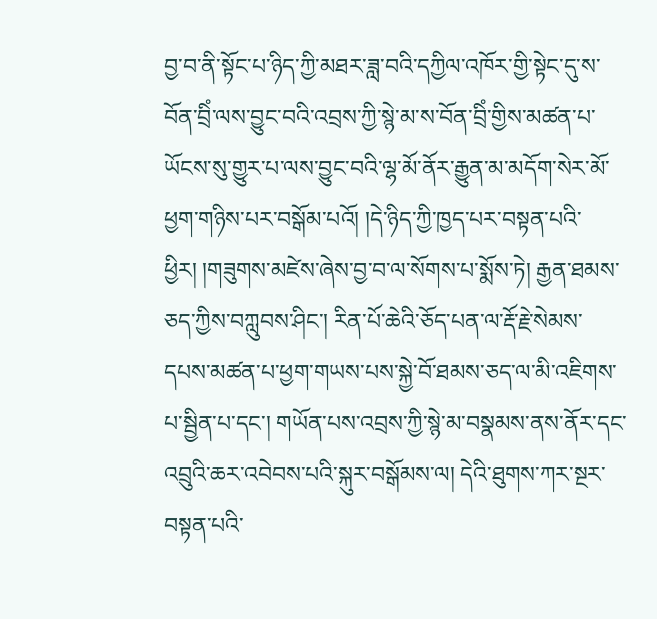བྱ་བ་ནི་སྟོང་པ་ཉིད་ཀྱི་མཐར་ཟླ་བའི་དཀྱིལ་འཁོར་གྱི་སྟེང་དུ་ས་བོན་བྲིཾ་ལས་བྱུང་བའི་འབྲས་ཀྱི་སྙེ་མ་ས་བོན་བྲིཾ་གྱིས་མཚན་པ་ཡོངས་སུ་གྱུར་པ་ལས་བྱུང་བའི་ལྷ་མོ་ནོར་རྒྱུན་མ་མདོག་སེར་མོ་ཕྱག་གཉིས་པར་བསྒོམ་པའོ། །དེ་ཉིད་ཀྱི་ཁྱད་པར་བསྟན་པའི་ཕྱིར། །གཟུགས་མཛེས་ཞེས་བྱ་བ་ལ་སོགས་པ་སྨོས་ཏེ། རྒྱན་ཐམས་ཅད་ཀྱིས་བཀླུབས་ཤིང་། རིན་པོ་ཆེའི་ཅོད་པན་ལ་རྡོ་རྗེ་སེམས་དཔས་མཚན་པ་ཕྱག་གཡས་པས་སྐྱེ་བོ་ཐམས་ཅད་ལ་མི་འཇིགས་པ་སྦྱིན་པ་དང་། གཡོན་པས་འབྲས་ཀྱི་སྙེ་མ་བསྣམས་ནས་ནོར་དང་འབྲུའི་ཆར་འབེབས་པའི་སྐུར་བསྒོམས་ལ། དེའི་ཐུགས་ཀར་སྔར་བསྟན་པའི་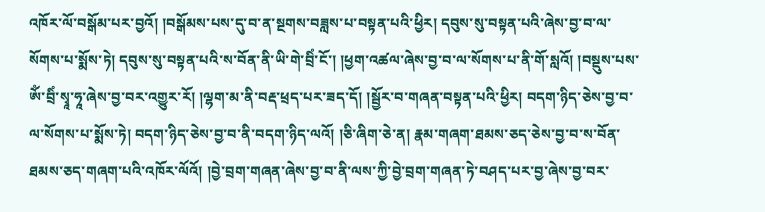འཁོར་ལོ་བསྒོམ་པར་བྱའོ། །བསྒོམས་པས་དུ་བ་ན་སྔགས་བཟླས་པ་བསྟན་པའི་ཕྱིར། དབུས་སུ་བསྟན་པའི་ཞེས་བྱ་བ་ལ་སོགས་པ་སྨོས་ཏེ། དབུས་སུ་བསྟན་པའི་ས་བོན་ནི་ཡི་གེ་བྲིཾ་ངོ་། །ཕྱག་འཚལ་ཞེས་བྱ་བ་ལ་སོགས་པ་ནི་གོ་སླའོ། །བསྡུས་པས་ཨོཾ་བྲིཾ་སྭཱ་ཧཱ་ཞེས་བྱ་བར་འགྱུར་རོ། །ལྷག་མ་ནི་བརྡ་ཕྲད་པར་ཟད་དོ། །སྦྱོར་བ་གཞན་བསྟན་པའི་ཕྱིར། བདག་ཉིད་ཅེས་བྱ་བ་ལ་སོགས་པ་སྨོས་ཏེ། བདག་ཉིད་ཅེས་བྱ་བ་ནི་བདག་ཉིད་ལའོ། །ཅི་ཞིག་ཅེ་ན། རྣམ་གཞག་ཐམས་ཅད་ཅེས་བྱ་བ་ས་བོན་ཐམས་ཅད་གཞག་པའི་འཁོར་ལོའོ། །བྱེ་བྲག་གཞན་ཞེས་བྱ་བ་ནི་ལས་ཀྱི་བྱེ་བྲག་གཞན་ཏེ་བཤད་པར་བྱ་ཞེས་བྱ་བར་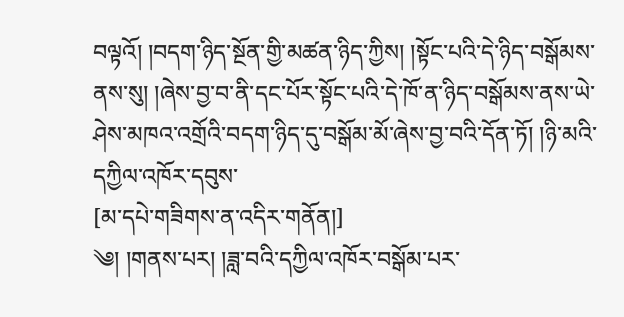བལྟའོ། །བདག་ཉིད་སྔོན་གྱི་མཚན་ཉིད་ཀྱིས། །སྟོང་པའི་དེ་ཉིད་བསྒོམས་ནས་སུ། །ཞེས་བྱ་བ་ནི་དང་པོར་སྟོང་པའི་དེ་ཁོ་ན་ཉིད་བསྒོམས་ནས་ཡེ་ཤེས་མཁའ་འགྲོའི་བདག་ཉིད་དུ་བསྒོམ་མོ་ཞེས་བྱ་བའི་དོན་ཏོ། །ཉི་མའི་དཀྱིལ་འཁོར་དབུས་
[མ་དཔེ་གཟིགས་ན་འདིར་གནོན།]
༄། །གནས་པར། །ཟླ་བའི་དཀྱིལ་འཁོར་བསྒོམ་པར་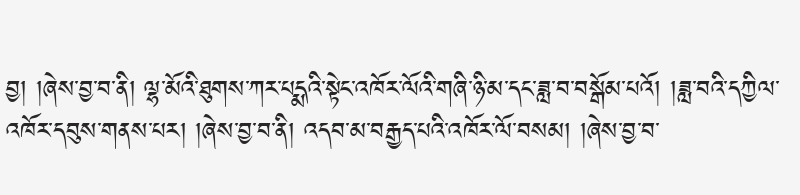བྱ། །ཞེས་བྱ་བ་ནི། ལྷ་མོའི་ཐུགས་ཀར་པདྨའི་སྟེང་འཁོར་ལོའི་གཞི་ཉི་མ་དང་ཟླ་བ་བསྒོམ་པའོ། །ཟླ་བའི་དཀྱིལ་འཁོར་དབུས་གནས་པར། །ཞེས་བྱ་བ་ནི། འདབ་མ་བརྒྱད་པའི་འཁོར་ལོ་བསམ། །ཞེས་བྱ་བ་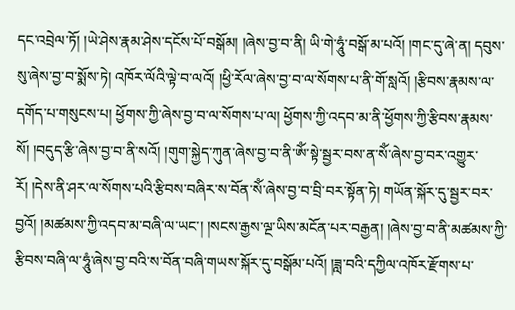དང་འབྲེལ་ཏོ། །ཡེ་ཤེས་རྣམ་ཤེས་དངོས་པོ་བསྒོམ། །ཞེས་བྱ་བ་ནི། ཡི་གེ་ཧཱུཾ་བསྒོ་མ་པའོ། །གང་དུ་ཞེ་ན། དབུས་སུ་ཞེས་བྱ་བ་སྨོས་ཏེ། འཁོར་ལོའི་ལྟེ་བ་ལའོ། །ཕྱི་རོལ་ཞེས་བྱ་བ་ལ་སོགས་པ་ནི་གོ་སླའོ། །རྩིབས་རྣམས་ལ་དགོད་པ་གསུངས་པ། ཕྱོགས་ཀྱི་ཞེས་བྱ་བ་ལ་སོགས་པ་ལ། ཕྱོགས་ཀྱི་འདབ་མ་ནི་ཕྱོགས་ཀྱི་རྩིབས་རྣམས་སོ། །བདུད་རྩི་ཞེས་བྱ་བ་ནི་སའོ། །གུག་སྐྱེད་ཀུན་ཞེས་བྱ་བ་ནི་ཨོཾ་སྟེ་སྦྱར་བས་ན་སོཾ་ཞེས་བྱ་བར་འགྱུར་རོ། །དེས་ནི་ཤར་ལ་སོགས་པའི་རྩིབས་བཞིར་ས་བོན་སོཾ་ཞེས་བྱ་བ་བྲི་བར་སྟོན་ཏེ། གཡོན་སྐོར་དུ་སྦྱར་བར་བྱའོ། །མཚམས་ཀྱི་འདབ་མ་བཞི་ལ་ཡང་། །སངས་རྒྱས་ལྔ་ཡིས་མངོན་པར་བརྒྱན། །ཞེས་བྱ་བ་ནི་མཚམས་ཀྱི་རྩིབས་བཞི་ལ་ཧཱུཾ་ཞེས་བྱ་བའི་ས་བོན་བཞི་གཡས་སྐོར་དུ་བསྒོམ་པའོ། །ཟླ་བའི་དཀྱིལ་འཁོར་རྫོགས་པ་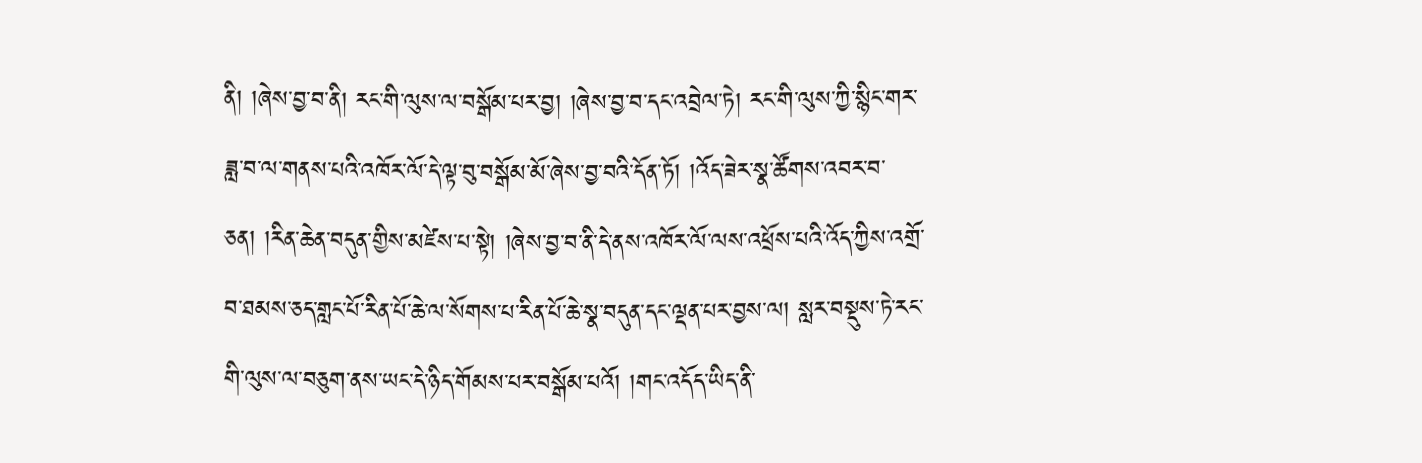ནི། །ཞེས་བྱ་བ་ནི། རང་གི་ལུས་ལ་བསྒོམ་པར་བྱ། །ཞེས་བྱ་བ་དང་འབྲེལ་ཏེ། རང་གི་ལུས་ཀྱི་སྙིང་གར་ཟླ་བ་ལ་གནས་པའི་འཁོར་ལོ་དེ་ལྟ་བུ་བསྒོམ་མོ་ཞེས་བྱ་བའི་དོན་ཏོ། །འོད་ཟེར་སྣ་ཚོགས་འབར་བ་ཅན། །རིན་ཆེན་བདུན་གྱིས་མཛེས་པ་སྟེ། །ཞེས་བྱ་བ་ནི་དེ་ནས་འཁོར་ལོ་ལས་འཕྲོས་པའི་འོད་ཀྱིས་འགྲོ་བ་ཐམས་ཅད་གླང་པོ་རིན་པོ་ཆེ་ལ་སོགས་པ་རིན་པོ་ཆེ་སྣ་བདུན་དང་ལྡན་པར་བྱས་ལ། སླར་བསྡུས་ཏེ་རང་གི་ལུས་ལ་བཅུག་ནས་ཡང་དེ་ཉིད་གོམས་པར་བསྒོམ་པའོ། །གང་འདོད་ཡིད་ནི་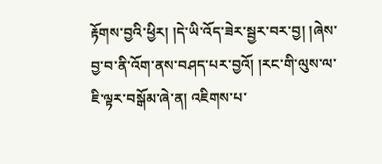རྟོགས་བྱའི་ཕྱིར། །དེ་ཡི་འོད་ཟེར་སྦྱར་བར་བྱ། །ཞེས་བྱ་བ་ནི་འོག་ནས་བཤད་པར་བྱའོ། །རང་གི་ལུས་ལ་ཇི་ལྟར་བསྒོམ་ཞེ་ན། འཇིགས་པ་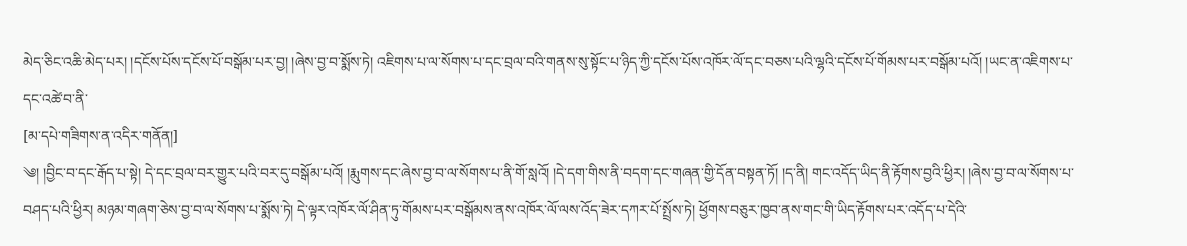མེད་ཅིང་འཆི་མེད་པར། །དངོས་པོས་དངོས་པོ་བསྒོམ་པར་བྱ། །ཞེས་བྱ་བ་སྨོས་ཏེ། འཇིགས་པ་ལ་སོགས་པ་དང་བྲལ་བའི་གནས་སུ་སྟོང་པ་ཉིད་ཀྱི་དངོས་པོས་འཁོར་ལོ་དང་བཅས་པའི་ལྷའི་དངོས་པོ་གོམས་པར་བསྒོམ་པའོ། །ཡང་ན་འཇིགས་པ་དང་འཚེ་བ་ནི་
[མ་དཔེ་གཟིགས་ན་འདིར་གནོན།]
༄། །བྱིང་བ་དང་རྒོད་པ་སྟེ། དེ་དང་བྲལ་བར་གྱུར་པའི་བར་དུ་བསྒོམ་པའོ། །རྨུགས་དང་ཞེས་བྱ་བ་ལ་སོགས་པ་ནི་གོ་སླའོ། །དེ་དག་གིས་ནི་བདག་དང་གཞན་གྱི་དོན་བསྟན་ཏོ། །ད་ནི། གང་འདོད་ཡིད་ནི་རྟོགས་བྱའི་ཕྱིར། །ཞེས་བྱ་བ་ལ་སོགས་པ་བཤད་པའི་ཕྱིར། མཉམ་གཞག་ཅེས་བྱ་བ་ལ་སོགས་པ་སྨོས་ཏེ། དེ་ལྟར་འཁོར་ལོ་ཤིན་ཏུ་གོམས་པར་བསྒོམས་ནས་འཁོར་ལོ་ལས་འོད་ཟེར་དཀར་པོ་སྤྲོས་ཏེ། ཕྱོགས་བཅུར་ཁྱབ་ནས་གང་གི་ཡིད་རྟོགས་པར་འདོད་པ་དེའི་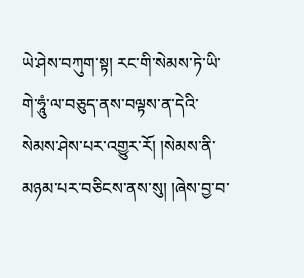ཡེ་ཤེས་བཀུག་སྟ། རང་གི་སེམས་ཏེ་ཡི་གེ་ཧཱུཾ་ལ་བཅུད་ནས་བལྟས་ན་དེའི་སེམས་ཤེས་པར་འགྱུར་རོ། །སེམས་ནི་མཉམ་པར་བཅིངས་ནས་སུ། །ཞེས་བྱ་བ་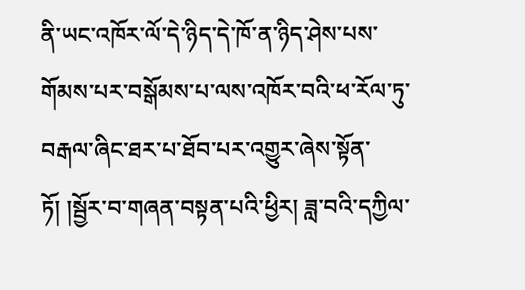ནི་ཡང་འཁོར་ལོ་དེ་ཉིད་དེ་ཁོ་ན་ཉིད་ཤེས་པས་གོམས་པར་བསྒོམས་པ་ལས་འཁོར་བའི་ཕ་རོལ་ཏུ་བརྒལ་ཞིང་ཐར་པ་ཐོབ་པར་འགྱུར་ཞེས་སྟོན་ཏོ། །སྦྱོར་བ་གཞན་བསྟན་པའི་ཕྱིར། ཟླ་བའི་དཀྱིལ་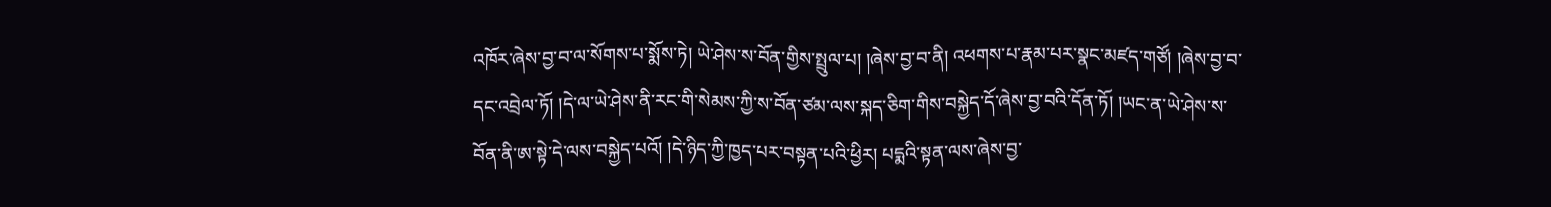འཁོར་ཞེས་བྱ་བ་ལ་སོགས་པ་སྨོས་ཏེ། ཡེ་ཤེས་ས་བོན་གྱིས་སྤྲུལ་པ། །ཞེས་བྱ་བ་ནི། འཕགས་པ་རྣམ་པར་སྣང་མཛད་གཙོ། །ཞེས་བྱ་བ་དང་འབྲེལ་ཏོ། །དེ་ལ་ཡེ་ཤེས་ནི་རང་གི་སེམས་ཀྱི་ས་བོན་ཙམ་ལས་སྐད་ཅིག་གིས་བསྐྱེད་དོ་ཞེས་བྱ་བའི་དོན་ཏོ། །ཡང་ན་ཡེ་ཤེས་ས་བོན་ནི་ཨ་སྟེ་དེ་ལས་བསྐྱེད་པའོ། །དེ་ཉིད་ཀྱི་ཁྱད་པར་བསྟན་པའི་ཕྱིར། པདྨའི་སྟན་ལས་ཞེས་བྱ་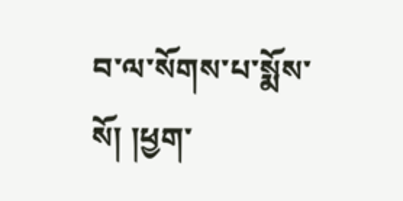བ་ལ་སོགས་པ་སྨོས་སོ། །ཕྱག་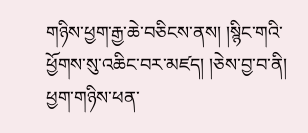གཉིས་ཕྱག་རྒྱ་ཆེ་བཅིངས་ནས། །སྙིང་གའི་ཕྱོགས་སུ་འཆིང་བར་མཛད། །ཅེས་བྱ་བ་ནི། ཕྱག་གཉིས་ཕན་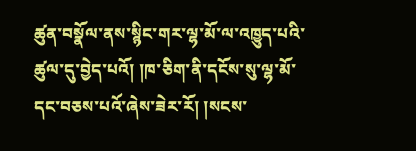ཚུན་བསྣོལ་ནས་སྙིང་གར་ལྷ་མོ་ལ་འཁྱུད་པའི་ཚུལ་དུ་བྱེད་པའོ། །ཁ་ཅིག་ནི་དངོས་སུ་ལྷ་མོ་དང་བཅས་པའོ་ཞེས་ཟེར་རོ། །སངས་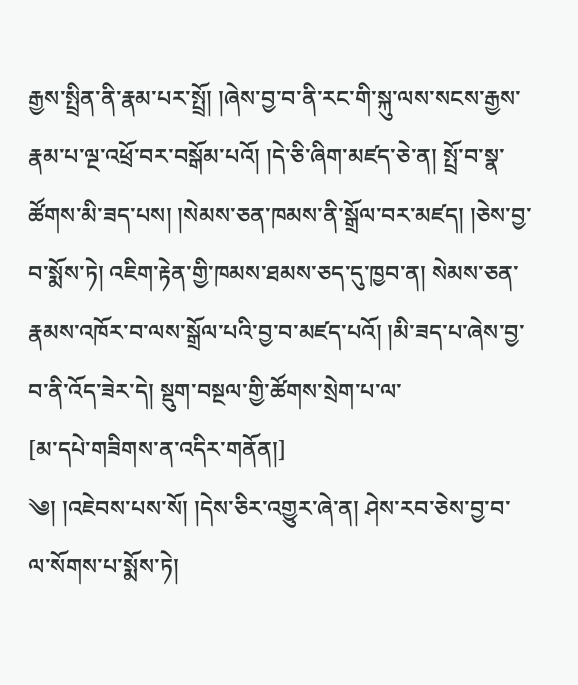རྒྱས་སྤྲིན་ནི་རྣམ་པར་སྤྲོ། །ཞེས་བྱ་བ་ནི་རང་གི་སྐུ་ལས་སངས་རྒྱས་རྣམ་པ་ལྔ་འཕྲོ་བར་བསྒོམ་པའོ། །དེ་ཅི་ཞིག་མཛད་ཅེ་ན། སྤྲོ་བ་སྣ་ཚོགས་མི་ཟད་པས། །སེམས་ཅན་ཁམས་ནི་སྒྲོལ་བར་མཛད། །ཅེས་བྱ་བ་སྨོས་ཏེ། འཇིག་རྟེན་གྱི་ཁམས་ཐམས་ཅད་དུ་ཁྱབ་ན། སེམས་ཅན་རྣམས་འཁོར་བ་ལས་སྒྲོལ་པའི་བྱ་བ་མཛད་པའོ། །མི་ཟད་པ་ཞེས་བྱ་བ་ནི་འོད་ཟེར་དེ། སྡུག་བསྔལ་གྱི་ཚོགས་སྲེག་པ་ལ་
[མ་དཔེ་གཟིགས་ན་འདིར་གནོན།]
༄། །འཇེབས་པས་སོ། །དེས་ཅིར་འགྱུར་ཞེ་ན། ཤེས་རབ་ཅེས་བྱ་བ་ལ་སོགས་པ་སྨོས་ཏེ།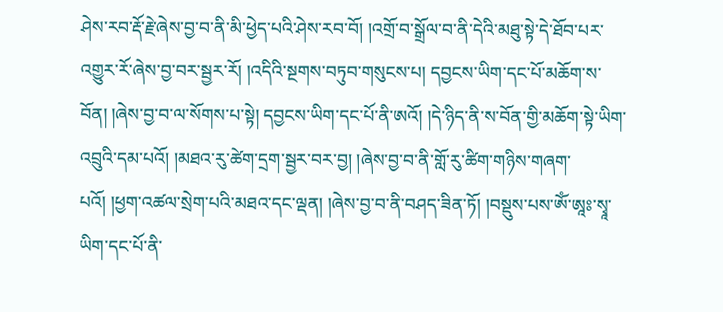ཤེས་རབ་རྡོ་རྗེ་ཞེས་བྱ་བ་ནི་མི་ཕྱེད་པའི་ཤེས་རབ་བོ། །འགྲོ་བ་སྒྲོལ་བ་ནི་དེའི་མཐུ་སྟེ་དེ་ཐོབ་པར་འགྱུར་རོ་ཞེས་བྱ་བར་སྦྱར་རོ། །འདིའི་སྔགས་བཏུབ་གསུངས་པ། དབྱངས་ཡིག་དང་པོ་མཆོག་ས་བོན། །ཞེས་བྱ་བ་ལ་སོགས་པ་སྟེ། དབྱངས་ཡིག་དང་པོ་ནི་ཨའོ། །དེ་ཉིད་ནི་ས་བོན་གྱི་མཆོག་སྟེ་ཡིག་འབྲུའི་དམ་པའོ། །མཐའ་རུ་ཚེག་དྲག་སྦྱར་བར་བྱ། །ཞེས་བྱ་བ་ནི་གློ་རུ་ཚིག་གཉིས་གཞག་པའོ། །ཕྱག་འཚལ་སྲེག་པའི་མཐའ་དང་ལྡན། །ཞེས་བྱ་བ་ནི་བཤད་ཟིན་ཏོ། །བསྡུས་པས་ཨོཾ་ཨཱཿ་སྭཱ་ཡིག་དང་པོ་ནི་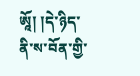ཨཱོ། །དེ་ཉིད་ནི་ས་བོན་གྱི་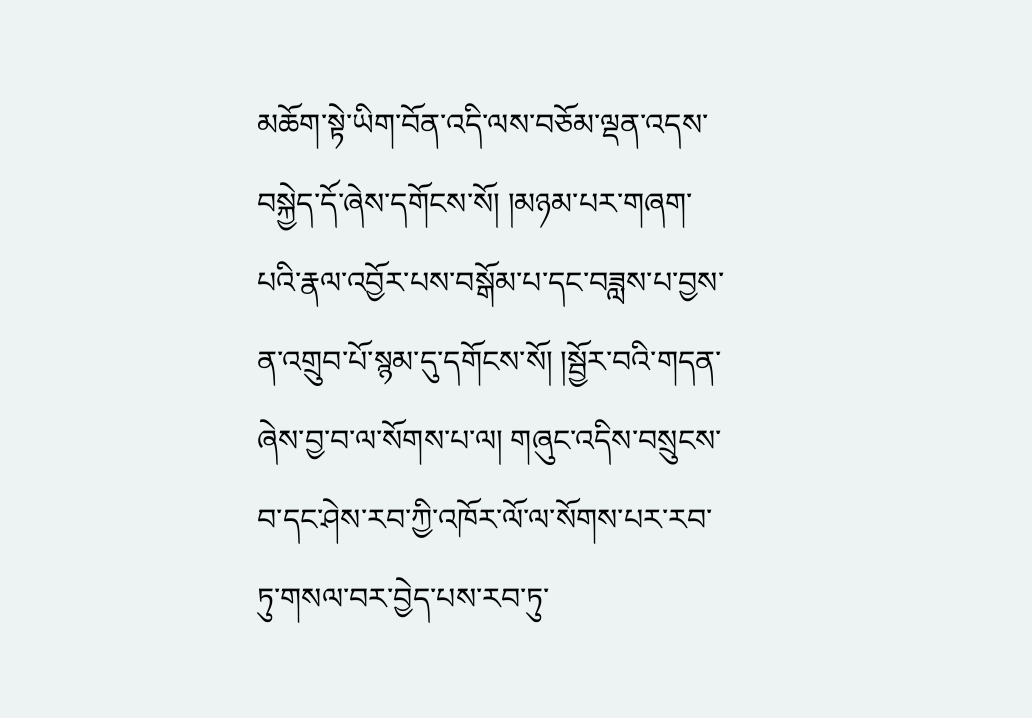མཆོག་སྟེ་ཡིག་བོན་འདི་ལས་བཅོམ་ལྡན་འདས་བསྐྱེད་དོ་ཞེས་དགོངས་སོ། །མཉམ་པར་གཞག་པའི་རྣལ་འབྱོར་པས་བསྒོམ་པ་དང་བཟླས་པ་བྱས་ན་འགྲུབ་པོ་སྙམ་དུ་དགོངས་སོ། །སྦྱོར་བའི་གདན་ཞེས་བྱ་བ་ལ་སོགས་པ་ལ། གཞུང་འདིས་བསྲུངས་བ་དང་ཤེས་རབ་ཀྱི་འཁོར་ལོ་ལ་སོགས་པར་རབ་ཏུ་གསལ་བར་བྱེད་པས་རབ་ཏུ་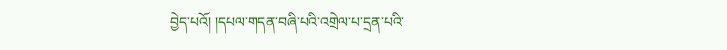བྱེད་པའོ། །དཔལ་གདན་བཞི་པའི་འགྲེལ་པ་དྲན་པའི་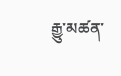རྒྱུ་མཚན་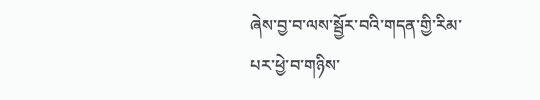ཞེས་བྱ་བ་ལས་སྦྱོར་བའི་གདན་གྱི་རིམ་པར་ཕྱེ་བ་གཉིས་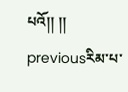པའོ།། །།
previousརིམ་པ་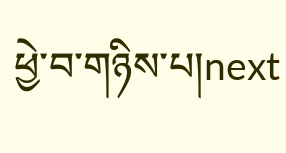ཕྱེ་བ་གཉིས་པ།next